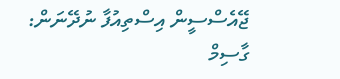ޖޭއެސްސީން އިސްތިއުފާ ނުދޭނަން: ގާސިމް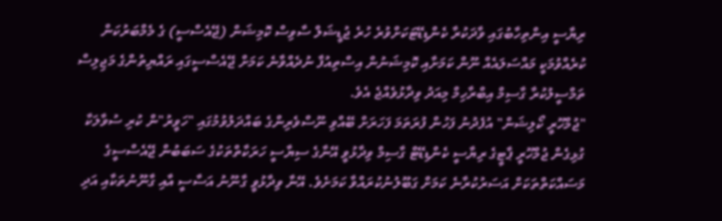ރިޔާސީ އިންތިހާބުގައި ވާދަކުރާ ކެންޑިޑޭޓަކަށްވުރެ ހުރެ ޖުޑީޝަލް ސާވިސް ކޮމިޝަން (ޖޭއެސްސީ) ގެ މެމްބަރުކަން ކުރެއްވުމަކީ މައްސަލައެއް ނޫން ކަމަށާއި ކޮމިޝަނުން އިސްތިއުފާ ނުދެއްވާނެ ކަމަށް ޖޭއެސްސީގައި ރައްޔިތުންގެ މަޖިލިސް ތަމްސީލުކުރާ ގާސިމް އިބްރާހިމް މިއަދު ވިދާޅުވެއްޖެ އެވެ.
"ޖުމްހޫރީ ކޯލިޝަން" އުފެދުނު ފަހުން ފުރަތަމަ ފަހަރަށް ބޭއްވި ނޫސްވެރިންގެ ބައްދަލުވުމުގައި "ހަވީރު"ން ކުރި ސުވާލަކާ ގުޅިގެން ޖުމްހޫރީ ޕާޓީގެ ރިޔާސީ ކެންޑިޑޭޓް ގާސިމް ވިދާޅުވީ އޭނާގެ ސިޔާސީ ހަރަކާތްތަކުގެ ސަބަބުން ޖޭއެސްސީގެ މަސައްކަތްތަކަށް އަސަރުކުރާނެ ކަމަށް ގަބޫލުނުކުރައްވާ ކަމަށެވެ. އޭނާ ވިދާޅުވީ ގާނޫނު އަސާސީ އާއި ގާނޫނުތަކާއި އަދި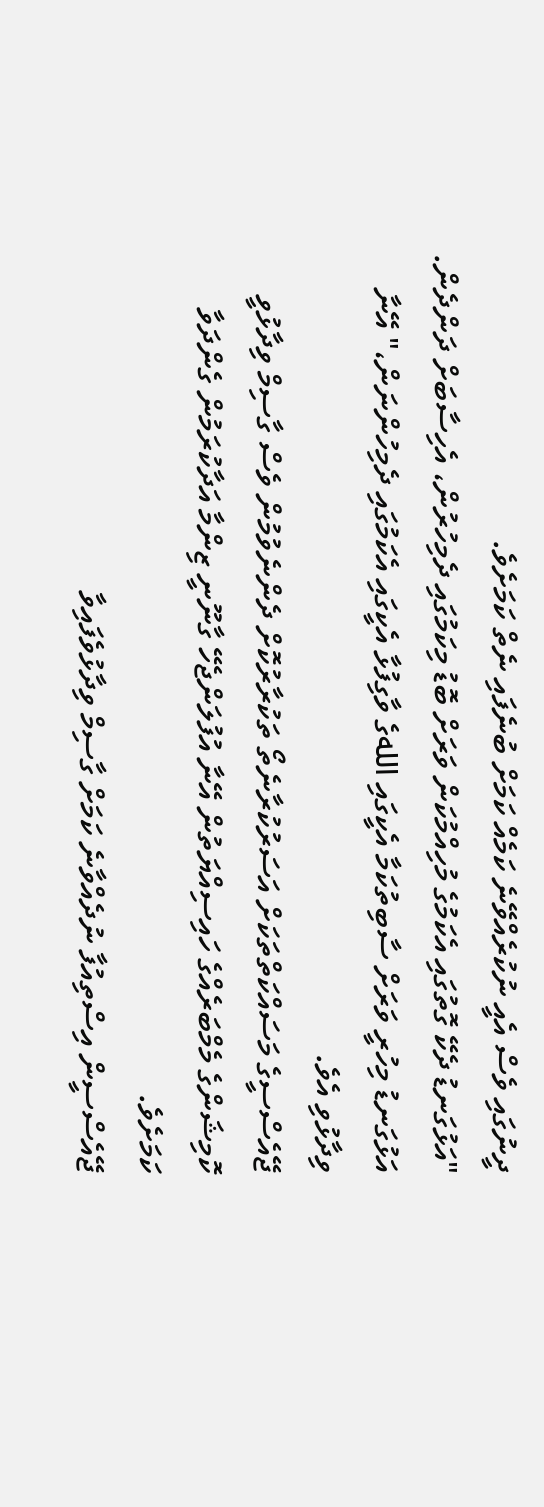ދީނުގައި ވެސް އެއީ ނުކުރެއްވޭނެ ކަމެއް ކަމަށް ބުނެފައި ނެތް ކަމަށެވެ.
"އަޅުގަނޑު ދެކޭ ގޮތުގައި އެކަމުގެ މުހިއްމުކަން ވަރަށް ބޮޑު މިކަމުގައި ދެމިހުރުން، އެހިސާބަށް ދަންދެން. އަޅުގަނޑު މިހުރީ ވަރަށް ސާބިތުކަމާ އެކީގައި اللهގެ ވާގިފުޅާ އެކީގައި އެކަމުގައި ދެމިހުންނަން،" އޭނާ ވިދާޅުވި އެވެ.
ޖޭއެސްސީގެ މަސައްކަތްތަކަށް އަސަރުކުރާނެތޯ ތަކުރާރުކޮށް ދެންނެވުމުން ވެސް ގާސިމް ވިދާޅުވީ ކޮމިޝަންގެ މެމްބަރެއްގެ ހައިސިއްޔަތުން އޭނާ އުފުލަންޖެހޭ ގާނޫނީ ޒިންމާ އަދާކުރަމުން ގެންދަވާ ކަމަށެވެ.
ޖޭއެސްސީން އިސްތިއުފާ ނުދެއްވާނެ ކަމަށް ގާސިމް ވިދާޅުވެފައިވާ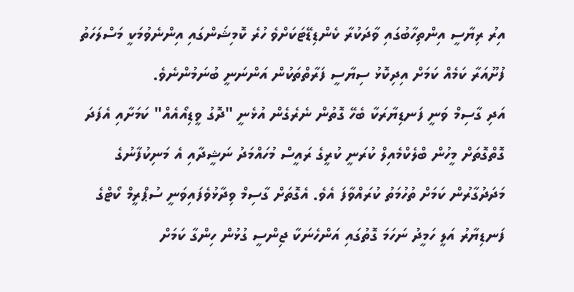އިރު ރިޔާސީ އިންތިހާބުގައި ވާދަކުރާ ކެންޑިޑޭޓަކަށްވެ ހުރެ ކޮމިޝަންގައި އިންނެވުމަކީ މަސްލަހަތު ފުށޫއަރާ ކަމެއް ކަމަށް އިދިކޮޅު ސިޔާސީ ފަރާތްތަކުން އަންނަނީ ބުނަމުންނެވެ.
އަދި ގާސިމް ވަނީ ފަނޑިޔާރަކާ ބެހޭ ގޮތުން ނެރެގެން އުޅެނީ "ދޮގު ވީޑިއޯއެއް" ކަމަށާއި އެފަދަ ގޮތްގޮތަށް މީހުން ބްލެކްމެއިލް ކުރަނީ ކުރީގެ ރައީސް މުހައްމަދު ނަޝީދާއި އެ މަނިކުފާނުގެ މަދަދުގާރުން ކަމަށް ތުހުމަތު ކުރައްވާފަ އެވެ. އެގޮތަށް ގާސިމް ވިދާޅުވެފައިވަނީ ސުޕްރީމް ކޯޓްގެ ފަނޑިޔާރު އަލީ ހަމީދު ނަހަމަ ގޮތުގައި އަންހެނަކާ ޖިންސީ ގުޅުން ހިންގާ ކަމަށް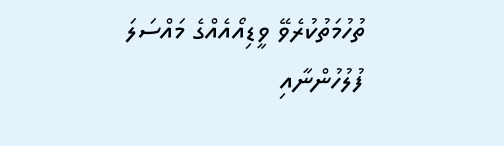ތުހުމަތުކުރެވޭ ވީޑިއޯއެއްގެ މައްސަލަ ފުލުހުންނާއި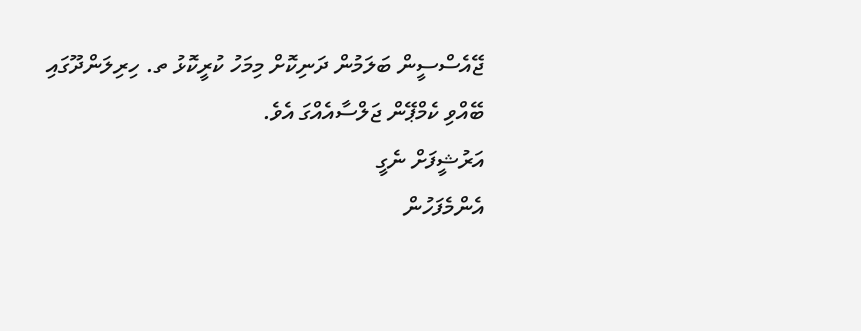ޖޭއެސްސީން ބަލަމުން ދަނިކޮށް މިމަހު ކުރީކޮޅު ތ. ހިރިލަންދޫގައި ބޭއްވި ކެމްޕޭން ޖަލްސާއެއްގަ އެވެ.
އަރުޝީފަށް ނެގީ
އެންމެފަހުން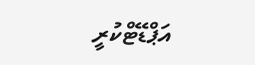އަޕްޑޭޓްކުރީ